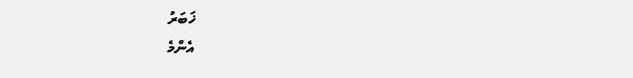ޚަބަރު
އެންމެ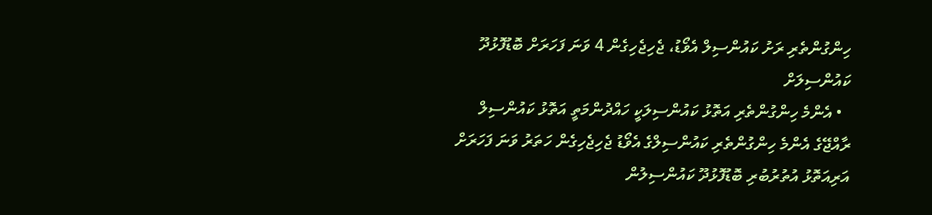ހިންގުންތެރި ރަށު ކައުންސިލް އެވޯޑު، ޖެހިޖެހިގެން 4 ވަނަ ފަހަރަށް ބޮޑުފޮޅުދޫ ކައުންސިލަށް
  • އެންމެ ހިންގުންތެރި އަތޮޅު ކައުންސިލަކީ ހައްދުންމަތީ އަތޮޅު ކައުންސިލް
ރާއްޖޭގެ އެންމެ ހިންގުންތެރި ކައުންސިލްގެ އެވޯޑު ޖެހިޖެހިގެން ހަތަރު ވަނަ ފަހަރަށް އަރިއަތޮޅު އުތުރުބުރި ބޮޑުފޮޅުދޫ ކައުންސިލުން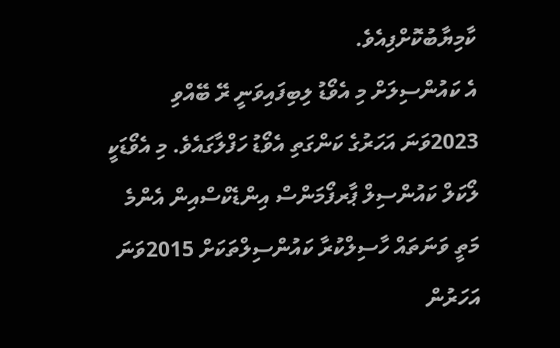ކާމިޔާބުކޮށްފިއެވެ.
އެ ކައުންސިލަށް މި އެވޯޑު ލިބިފައިވަނީ ރޭ ބޭއްވި 2023ވަނަ އަހަރުގެ ކަންގަތި އެވޯޑު ހަފްލާގައެވެ. މި އެވޯޑަކީ ލޯކަލް ކައުންސިލް ޕާރފޯމަންސް އިންޑެކްސްއިން އެންމެ މަތީ ވަނަތައް ހާސިލްކުރާ ކައުންސިލްތަކަށް 2015ވަނަ އަހަރުން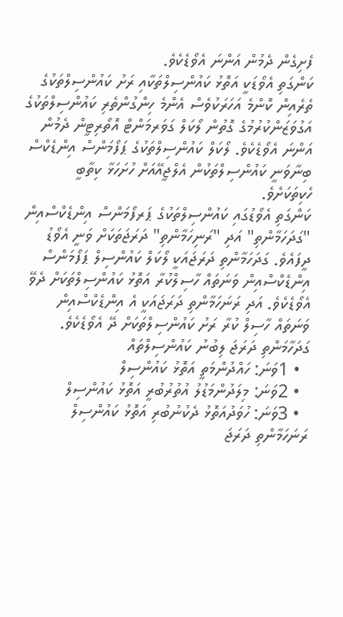ފެށިގެން ދެމުން އަންނަ އެވޯޑެކެވެ.
ކަންގަތި އެވޯޑަކީ އަތޮޅު ކައުންސިލްތަކާއި ރަށު ކައުންސިލްތަކުގެ ތެރެއިން ކޮންމެ އަހަރަކުވެސް އެންމެ ހިންގުންތެރި ކައުންސިލްތަކުގެ އަގުވަޒަންކުރުމުގެ ގޮތުން ލޯކަލް ގަވަރމަންޓް އޮތޯރިޓީން ދެމުން އަންނަ އެވޯޑެކެވެ. ލޯކަލް ކައުންސިލްތަކުގެ ޕަފޯމަންސް އިންޑެކްސް ބިނާވަނީ ކައުންސިލްތަކުން އެލްޖީއޭއަށް ހުށަހަޅާ ކިތާބީ ހެކިތަކަށެވެ.
ކަންގަތި އެވޯޑުގައި ކައުންސިލްތަކުގެ ޕަރފޯމަންސް އިންޑެކްސްއިން "ގަދަހަމާންތި" އަދި "ރަނިހަމާންތި" ދަރަޖަތަކަށް ވަނީ އެވޯޑު ދީފައެވެ. ގަދަހަމާންތި ދަރަޖައަކީ ލޯކަލް ކައުންސިލް ޕަފޯމަންސް އިންޑެކްސްއިން ވަނަތައް ހާސިލްކުރާ އަތޮޅު ކައުންސިލްތަކަށް ދެވޭ އެވޯޑެކެވެ. އަދި ރަނަހަމާންތި ދަރަޖައަކީ އެ އިންޑެކްސްއިން ވަނަތައް ހާސިލް ކުރާ ރަށު ކައުންސިލްތަކަށް ދޭ އެވޯޑެކެވެ.
ގަދަހާމަންތި ދަރަޖަ ލިބުނު ކައުންސިލްތައް
  • 1ވަނަ: ހައްދުންމަތީ އަތޮޅު ކައުންސިލް
  • 2ވަނަ: މިލަދުންމަޑުލު އުތުރުބުރީ އަތޮޅު ކައުންސިލް
  • 3ވަނަ: ހުވަދުއަތޮޅު ދެކުނުބުރި އަތޮޅު ކައުންސިލް
ރަނަހަމާންތި ދަރަޖަ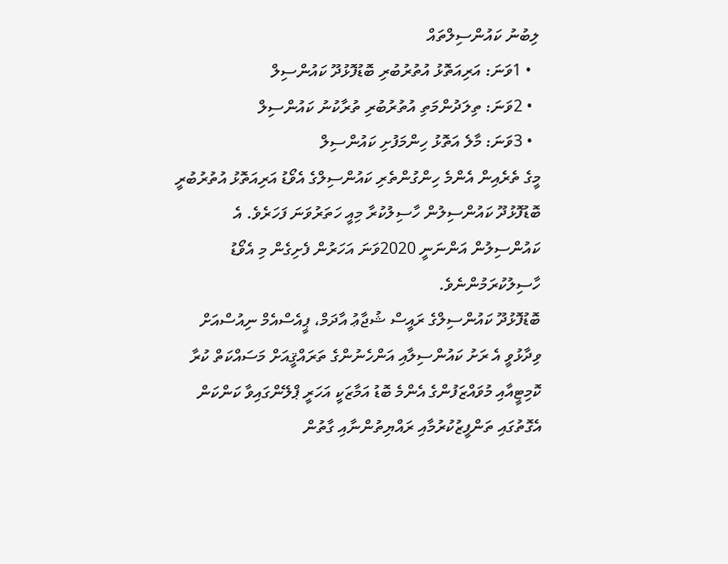ލިބުނު ކައުންސިލްތައް
  • 1ވަނަ: އަރިއަތޮޅު އުތުރުބުރި ބޮޑުފޮޅުދޫ ކައުންސިލް
  • 2ވަނަ: ތިލަދުންމަތި އުތުރުބުރި ތުރާކުނު ކައުންސިލް
  • 3ވަނަ: މާލެ އަތޮޅު ހިންމަފުށި ކައުންސިލް
މީގެ ތެރެއިން އެންމެ ހިންގުންތެރި ކައުންސިލްގެ އެވޯޑު އަރިއަތޮޅު އުތުރުބުރީ ބޮޑުފޮޅުދޫ ކައުންސިލުން ހާސިލުކުރާ މިއީ ހަތަރުވަނަ ފަހަރެވެ. އެ ކައުންސިލުން އަންނަނީ 2020ވަނަ އަހަރުން ފެށިގެން މި އެވޯޑު ހާސިލުކުރަމުންނެވެ.
ބޮޑުފޮޅުދޫ ކައުންސިލްގެ ރައީސް ޝުޖާޢު އާދަމް، ޕީއެސްއެމް ނިއުސްއަށް ވިދާޅުވީ އެ ރަށު ކައުންސިލާއި އަންހެނުންގެ ތަރައްޤީއަށް މަސައްކަތް ކުރާ ކޮމިޓީއާއި މުވައްޒަފުންގެ އެންމެ ބޮޑު އަމާޒަކީ އަހަރީ ޕްލޭންގައިވާ ކަންކަން އެގޮތުގައި ތަންފީޒުކުރުމާއި ރައްޔިތުންނާއި ގާތުން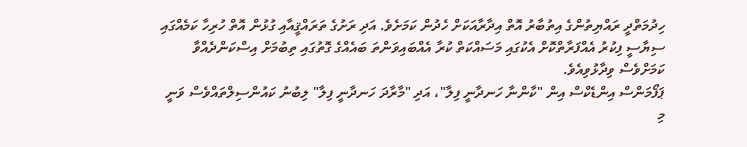ހިދުމަތްދީ ރައްޔިތުންގެ އިތުބާރު އޮތް އިދާރާއަކަށް ހެދުން ކަމަށެވެ. އަދި ރަށުގެ ތަރައްޤީއާއި ގުޅުން އޮތް ހުރިހާ ކަމެއްގައި ސިޔާސީ ފިކުރު އެއްފަރާތްކޮށް އެކުގައި މަސައްކަތް ކުރާ އެއްބައިވަންތަ ބައެއްގެ ގޮތުގައި ތިބުމަށް އިސްކަންދެއްވާ ކަމަށްވެސް ވިދާޅުވިއެވެ.
ޕަފޯމަންސް އިންޑެކްސް އިން "ކާންނާ ހަނދާނީ ފިލާ"، އަދި "މާރާދަ ހަނދާނީ ފިލާ" ލިބުނު ކައުންސިލްތައްވެސް ވަނީ މި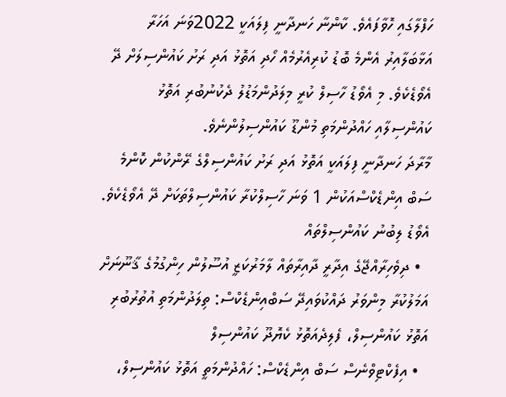ހަފްލާގައި ހޮވާފައެވެ. ކާންނާ ހަނދާނީ ފިލައަކީ 2022ވަނަ އަހަރާ އަޅާބަލާއިރު އެންމެ ބޮޑު ކުރިއެރުމެއް ހޯދި އަތޮޅު އަދި ރަށު ކައުންސިލަށް ދޭ އެވޯޑެކެވެ. މި އެވޯޑު ހާސިލް ކުރީ މިލަދުންމަޑުލު ދެކުނުބުރި އަތޮޅު ކައުންސިލާއި ހައްދުންމަތި މުންޑޫ ކައުންސިލުންނެވެ.
މާރާދަ ހަނދާނީ ފިލައަކީ އަތޮޅު އަދި ރަށު ކައުންސިލްގެ ރޭންކުން ކޮންމެ ސަބް އިންޑެކްސްއަކުން 1 ވަނަ ހާސިލްކުރާ ކައުންސިލްތަކަށް ދޭ އެވޯޑެކެވެ.
އެވޯޑު ލިބުނު ކައުންސިލްތައް
  • ދިވެހިރާއްޖޭގެ އިދާރީ ދާއިރާތައް ލާމަރުކަޒީ އުސޫލުން ހިންގުމުގެ ޤާނޫނަށް އަމަލުކުރާ މިންވަރު ދައްކުވައިދޭ ސަބްއިންޑެކްސް: ތިލަދުންމަތި އުތުރުބުރި އަތޮޅު ކައުންސިލް، ފެލިދެއަތޮޅު ކެޔޮދޫ ކައުންސިލް
  • އިފެކްޓިވްނެސް ސަބް އިންޑެކްސް: ހައްދުންމަތީ އަތޮޅު ކައުންސިލް،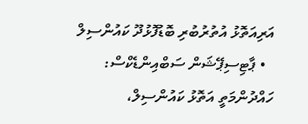އަރިއަތޮޅު އުތުރުބުރި ބޮޑުފޮޅުދޫ ކައުންސިލް
  • ޕާޓިސިޕޭޝަން ސަބްއިންޑެކްސް: ހައްދުންމަތީ އަތޮޅު ކައުންސިލް،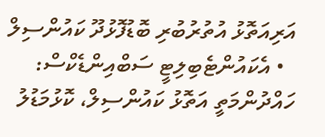އަރިއަތޮޅު އުތުރުބުރި ބޮޑުފޮޅުދޫ ކައުންސިލް
  • އެކައުންޓެބިލިޓީ ސަބްއިންޑެކްސް: ހައްދުންމަތީ އަތޮޅު ކައުންސިލް، ކޮޅުމަޑުލު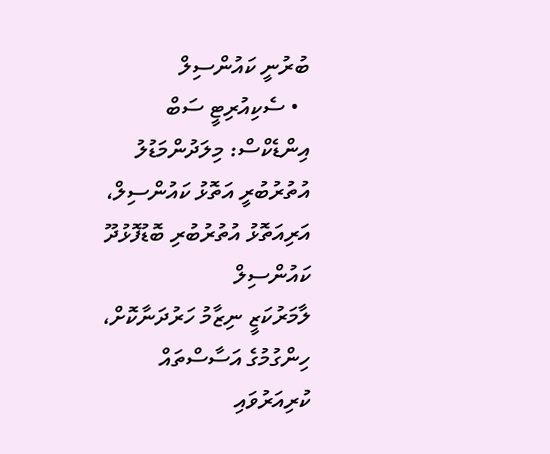ބުރުނީ ކައުންސިލް
  • ސެކިއުރިޓީ ސަބް އިންޑެކްސް: މިލަދުންމަޑުލު އުތުރުބުރީ އަތޮޅު ކައުންސިލް، އަރިއަތޮޅު އުތުރުބުރި ބޮޑުފޮޅުދޫ ކައުންސިލް
ލާމަރުކަޒީ ނިޒާމު ހަރުދަނާކޮށް، ހިންގުމުގެ އަސާސްތައް ކުރިއަރުވައި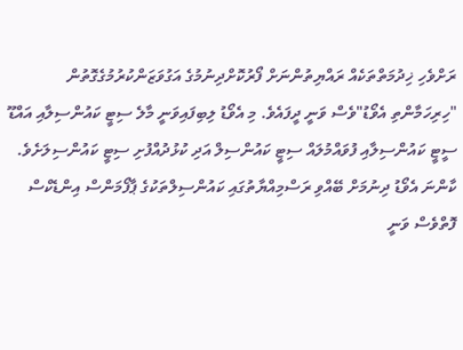ރަށްވެހި ޚިދުމަތްތަކެއް ރައްޔިތުންނަށް ފޯރުކޮށްދިނުމުގެ އަގުވަޒަންކުރުމުގެގޮތުން "ހިރިހަމާންތި އެވޯޑު"ވެސް ވަނީ ދީފައެވެ. މި އެވޯޑު ލިބިފައިވަނީ މާލެ ސިޓީ ކައުންސިލާއި އައްޑޫ ސީޓީ ކައުންސިލާއި ފުވައްމުލައް ސިޓީ ކައުންސިލް އަދި ކުޅުދުއްފުށި ސިޓީ ކައުންސިލަށެވެ.
ކާންނަ އެވޯޑު ދިނުމަށް ބޭއްވި ރަސްމިއްޔާތުގައި ކައުންސިލްތަކުގެ ޕާފޯމަންސް އިންޑެކްސް ފޮތްވެސް ވަނީ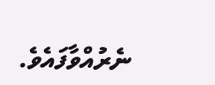ނެރުއްވާފައެވެ.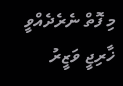މި ފޮތް ނެރެދެއްވީ ޚާރިޖީ ވަޒީރު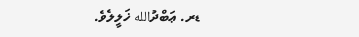ޑރ. ޢަބްދުالله ޚަލީލެވެ.